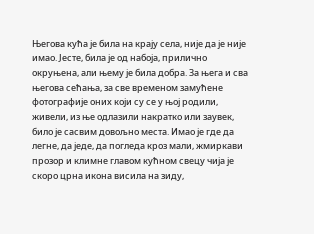Његова кућа је била на крају села, није да је није имао. Јесте, била је од набоја, прилично окруњена, али њему је била добра. За њега и сва његова сећања, за све временом замућене фотографије оних који су се у њој родили, живели, из ње одлазили накратко или заувек, било је сасвим довољно места. Имао је где да легне, да једе, да погледа кроз мали, жмиркави прозор и климне главом кућном свецу чија је скоро црна икона висила на зиду,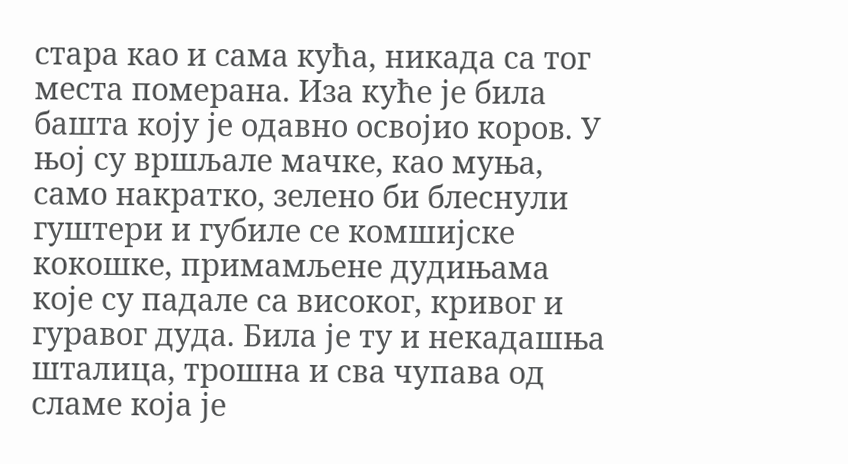стара као и сама кућа, никада са тог места померана. Иза куће је била башта коју је одавно освојио коров. У њој су вршљале мачке, као муња, само накратко, зелено би блеснули гуштери и губиле се комшијске кокошке, примамљене дудињама које су падале са високог, кривог и гуравог дуда. Била је ту и некадашња шталица, трошна и сва чупава од сламе која је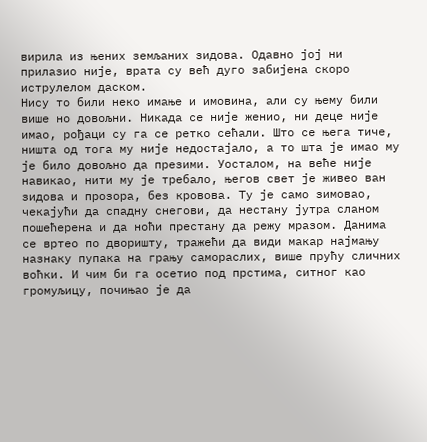вирила из њених земљаних зидова. Одавно јој ни прилазио није, врата су већ дуго забијена скоро иструлелом даском.
Нису то били неко имање и имовина, али су њему били више но довољни. Никада се није женио, ни деце није имао, рођаци су га се ретко сећали. Што се њега тиче, ништа од тога му није недостајало, а то шта је имао му је било довољно да презими. Уосталом, на веће није навикао, нити му је требало, његов свет је живео ван зидова и прозора, без кровова. Ту је само зимовао, чекајући да спадну снегови, да нестану јутра сланом пошећерена и да ноћи престану да режу мразом. Данима се вртео по дворишту, тражећи да види макар најмању назнаку пупака на грању самораслих, више прућу сличних воћки. И чим би га осетио под прстима, ситног као громуљицу, почињао је да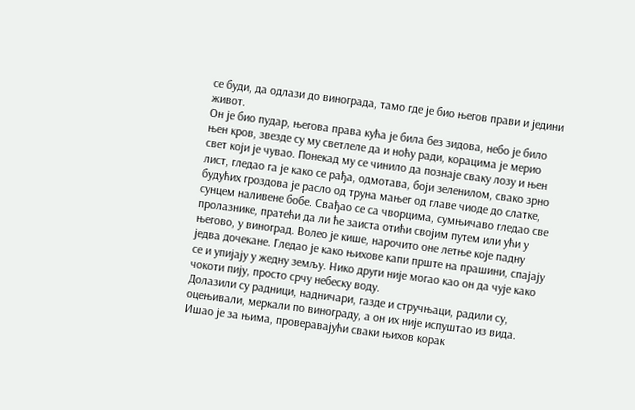се буди, да одлази до винограда, тамо где је био његов прави и једини живот.
Он је био пудар, његова права кућа је била без зидова, небо је било њен кров, звезде су му светлеле да и ноћу ради, корацима је мерио свет који је чувао. Понекад му се чинило да познаје сваку лозу и њен лист, гледао га је како се рађа, одмотава, боји зеленилом, свако зрно будућих гроздова је расло од труна мањег од главе чиоде до слатке, сунцем наливене бобе. Свађао се са чворцима, сумњичаво гледао све пролазнике, пратећи да ли ће заиста отићи својим путем или ући у његово, у виноград. Волео је кише, нарочито оне летње које падну једва дочекане. Гледао је како њихове капи прште на прашини, спајају се и упијају у жедну земљу. Нико други није могао као он да чује како чокоти пију, просто срчу небеску воду.
Долазили су радници, надничари, газде и стручњаци, радили су, оцењивали, меркали по винограду, а он их није испуштао из вида. Ишао је за њима, проверавајући сваки њихов корак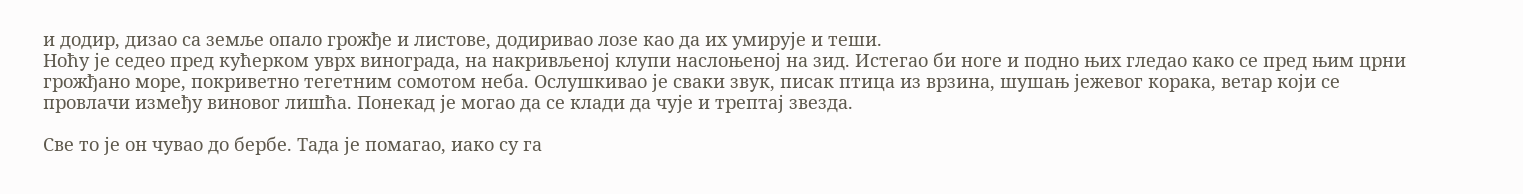и додир, дизао са земље опало грожђе и листове, додиривао лозе као да их умирује и теши.
Ноћу је седео пред кућерком уврх винограда, на накривљеној клупи наслоњеној на зид. Истегао би ноге и подно њих гледао како се пред њим црни грожђано море, покриветно тегетним сомотом неба. Ослушкивао је сваки звук, писак птица из врзина, шушањ јежевог корака, ветар који се провлачи између виновог лишћа. Понекад је могао да се клади да чује и трептај звезда.

Све то је он чувао до бербе. Тада је помагао, иако су га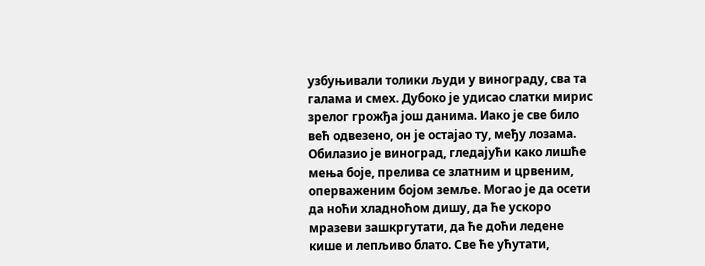узбуњивали толики људи у винограду, сва та галама и смех. Дубоко је удисао слатки мирис зрелог грожђа још данима. Иако је све било већ одвезено, он је остајао ту, међу лозама. Обилазио је виноград, гледајући како лишће мења боје, прелива се златним и црвеним, оперваженим бојом земље. Могао је да осети да ноћи хладноћом дишу, да ће ускоро мразеви зашкргутати, да ће доћи ледене кише и лепљиво блато. Све ће ућутати,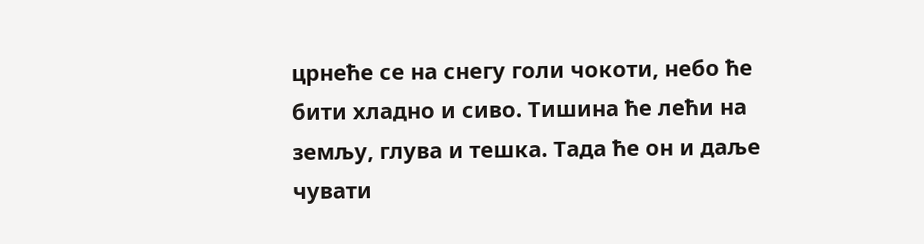црнеће се на снегу голи чокоти, небо ће бити хладно и сиво. Тишина ће лећи на земљу, глува и тешка. Тада ће он и даље чувати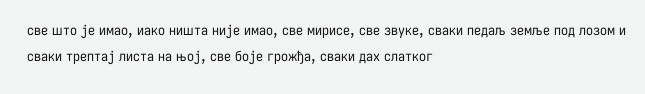све што је имао, иако ништа није имао, све мирисе, све звуке, сваки педаљ земље под лозом и сваки трептај листа на њој, све боје грожђа, сваки дах слатког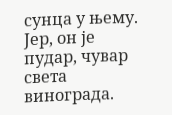сунца у њему.
Јер, он је пудар, чувар света винограда.